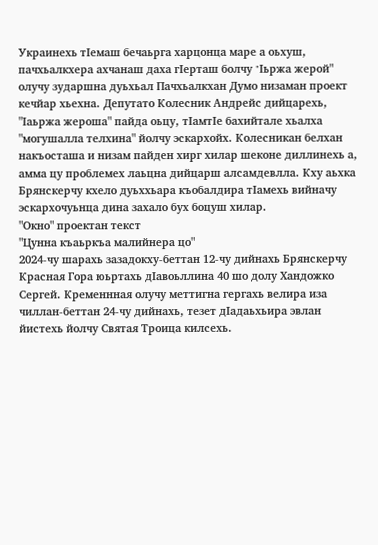Украинехь тIемаш бечаьрга харцонца маре а оьхуш, пачхьалкхера ахчанаш даха гIерташ болчу "Iьржа жерой" олучу зударшна дуьхьал Пачхьалкхан Думо низаман проект кечйар хьехна. Депутато Колесник Андрейс дийцарехь, "Ӏаьржа жероша" пайда оьцу, тIамтIе бахийтале хьалха "могушалла телхина" йолчу эскархойх. Колесникан белхан накъосташа и низам пайден хирг хилар шеконе диллинехь а, амма цу проблемех лаьцна дийцарш алсамдевлла. Кху аьхка Брянскерчу кхело дуьххьара къобалдира тӀамехь вийначу эскархочуьнца дина захало бух боцуш хилар.
"Окно" проектан текст
"Цунна къаьркъа малийнера цо"
2024-чу шарахь зазадокху-беттан 12-чу дийнахь Брянскерчу Красная Гора юьртахь дӀавоьллина 40 шо долу Хандожко Сергей. Кременнная олучу меттигна гергахь велира иза чиллан-беттан 24-чу дийнахь, тезет дӀадаьхьира эвлан йистехь йолчу Святая Троица килсехь.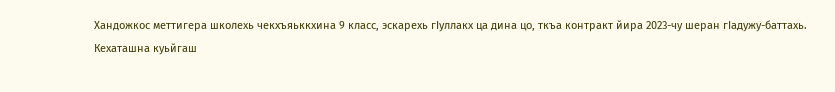Хандожкос меттигера школехь чекхъяьккхина 9 класс, эскарехь гӀуллакх ца дина цо, ткъа контракт йира 2023-чу шеран гIадужу-баттахь.
Кехаташна куьйгаш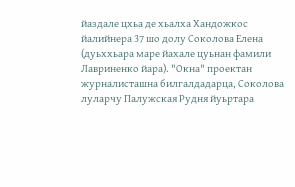йаздале цхьа де хьалха Хандожкос йалийнера 37 шо долу Соколова Елена (дуьххьара маре йахале цуьнан фамили Лавриненко йара). "Окна" проектан журналисташна билгалдадарца, Соколова луларчу Палужская Рудня йуьртара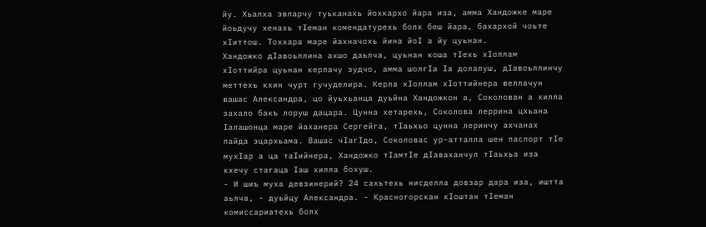йу. Хьалха эвларчу туьканахь йохкархо йара иза, амма Хандожке маре йоьдучу хенахь тӀеман комендатурехь болх беш йара, бахархой чоьте хIиттош. Тоххара маре йахначохь йина йоI а йу цуьнан.
Хандожко дӀавоьллина ахшо даьлча, цуьнан коша тӀехь хӀоллам хӀоттийра цуьнан керлачу зудчо, амма шолгӀа Ӏа долалуш, дӀавоьллинчу меттехь кхин чурт гучуделира. Керла хӀоллам хӀоттийнера веллачун вашас Александра, цо йуьхьанца дуьйна Хандожкон а, Соколован а хилла захало бакъ лоруш дацара. Цунна хетарехь, Соколова леррина цхьана Iалашонца маре йаханера Сергейга, тӀаьхьо цунна леринчу ахчанах пайда эцархьама. Вашас чӀагӀдо, Соколовас ур-атталла шен паспорт тӀе мухӀар а ца таIийнера, Хандожко тIамтIе дӀаваханчул тӀаьхьа иза кхечу стагаца Iаш хилла бохуш.
- И шиъ муха девзинерий? 24 сахьтехь нисделла довзар дара иза, иштта аьлча, - дуьйцу Александра. - Красногорскан кӀоштан тӀеман комиссариатехь болх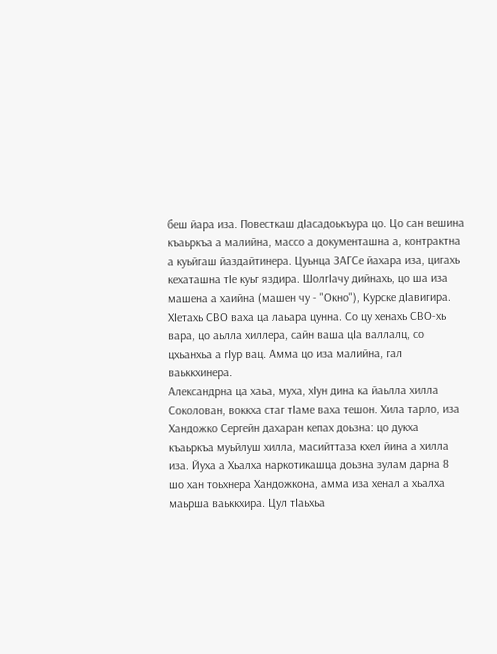беш йара иза. Повесткаш дӀасадоькъура цо. Цо сан вешина къаьркъа а малийна, массо а документашна а, контрактна а куьйгаш йаздайтинера. Цуьнца ЗАГСе йахара иза, цигахь кехаташна тӀе куьг яздира. ШолгӀачу дийнахь, цо ша иза машена а хаийна (машен чу - "Окно"), Курске дӀавигира. ХIетахь СВО ваха ца лаьара цунна. Со цу хенахь СВО-хь вара, цо аьлла хиллера, сайн ваша цIа валлалц, со цхьанхьа а гӀур вац. Амма цо иза малийна, гал ваьккхинера.
Александрна ца хаьа, муха, хIун дина ка йаьлла хилла Соколован, воккха стаг тӀаме ваха тешон. Хила тарло, иза Хандожко Сергейн дахаран кепах доьзна: цо дукха къаьркъа муьйлуш хилла, масийттаза кхел йина а хилла иза. Йуха а Хьалха наркотикашца доьзна зулам дарна 8 шо хан тоьхнера Хандожкона, амма иза хенал а хьалха маьрша ваьккхира. Цул тӀаьхьа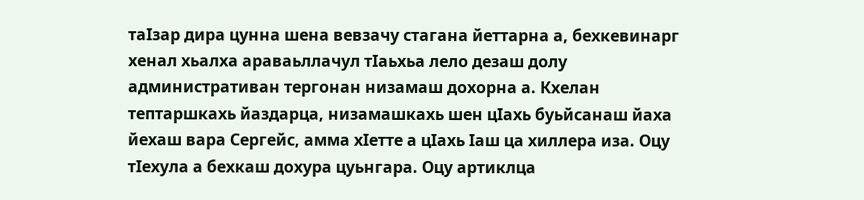таIзар дира цунна шена вевзачу стагана йеттарна а, бехкевинарг хенал хьалха араваьллачул тӀаьхьа лело дезаш долу административан тергонан низамаш дохорна а. Кхелан тептаршкахь йаздарца, низамашкахь шен цIахь буьйсанаш йаха йехаш вара Сергейс, амма хIетте а цIахь Iаш ца хиллера иза. Оцу тIехула а бехкаш дохура цуьнгара. Оцу артиклца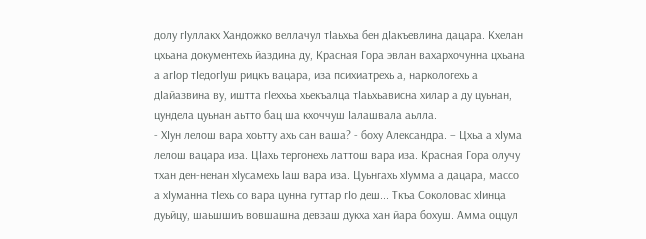долу гӀуллакх Хандожко веллачул тӀаьхьа бен дӀакъевлина дацара. Кхелан цхьана документехь йаздина ду, Красная Гора эвлан вахархочунна цхьана а агIор тIедогIуш рицкъ вацара, иза психиатрехь а, наркологехь а дӀайазвина ву, иштта гӀеххьа хьекъалца тӀаьхьависна хилар а ду цуьнан, цундела цуьнан аьтто бац ша кхоччуш Iалашвала аьлла.
- ХӀун лелош вара хоьтту ахь сан ваша? - боху Александра. – Цхьа а хIума лелош вацара иза. ЦӀахь тергонехь латтош вара иза. Красная Гора олучу тхан ден-ненан хӀусамехь Ӏаш вара иза. Цуьнгахь хӀумма а дацара, массо а хӀуманна тӀехь со вара цунна гуттар гӀо деш... Ткъа Соколовас хӀинца дуьйцу, шаьшшиъ вовшашна девзаш дукха хан йара бохуш. Амма оццул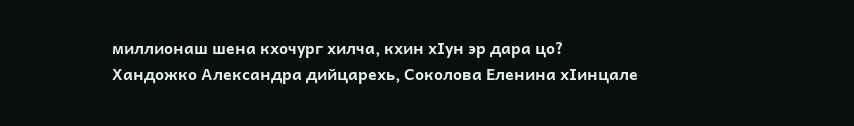миллионаш шена кхочург хилча, кхин хӀун эр дара цо?
Хандожко Александра дийцарехь, Соколова Еленина хӀинцале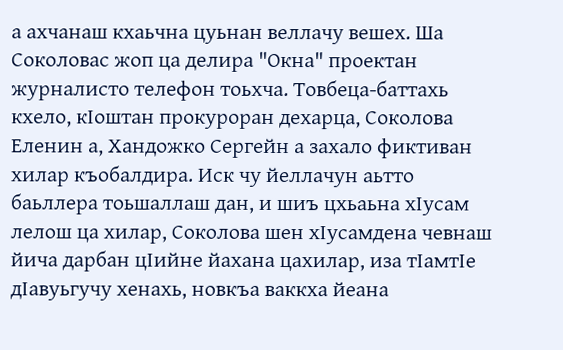а ахчанаш кхаьчна цуьнан веллачу вешех. Ша Соколовас жоп ца делира "Окна" проектан журналисто телефон тоьхча. Товбеца-баттахь кхело, кӀоштан прокуроран дехарца, Соколова Еленин а, Хандожко Сергейн а захало фиктиван хилар къобалдира. Иск чу йеллачун аьтто баьллера тоьшаллаш дан, и шиъ цхьаьна хӀусам лелош ца хилар, Соколова шен хIусамдена чевнаш йича дарбан цӀийне йахана цахилар, иза тIамтIе дӀавуьгучу хенахь, новкъа ваккха йеана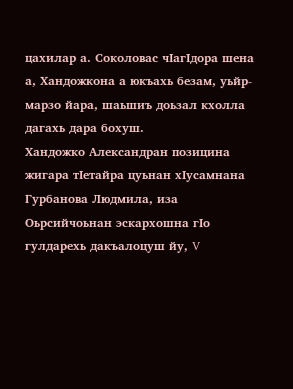цахилар а. Соколовас чӀагӀдора шена а, Хандожкона а юкъахь безам, уьйр-марзо йара, шаьшиъ доьзал кхолла дагахь дара бохуш.
Хандожко Александран позицина жигара тIетайра цуьнан хӀусамнана Гурбанова Людмила, иза Оьрсийчоьнан эскархошна гӀо гулдарехь дакъалоцуш йу, V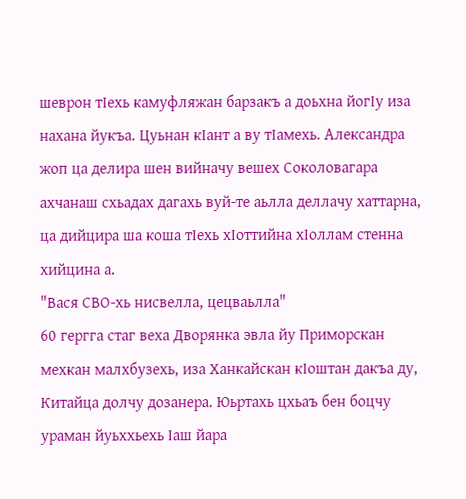шеврон тӀехь камуфляжан барзакъ а доьхна йогӀу иза нахана йукъа. Цуьнан кӀант а ву тӀамехь. Александра жоп ца делира шен вийначу вешех Соколовагара ахчанаш схьадах дагахь вуй-те аьлла деллачу хаттарна, ца дийцира ша коша тӀехь хӀоттийна хӀоллам стенна хийцина а.
"Вася СВО-хь нисвелла, цецваьлла"
60 гергга стаг веха Дворянка эвла йу Приморскан мехкан малхбузехь, иза Ханкайскан кӀоштан дакъа ду, Китайца долчу дозанера. Юьртахь цхьаъ бен боцчу ураман йуьххьехь Ӏаш йара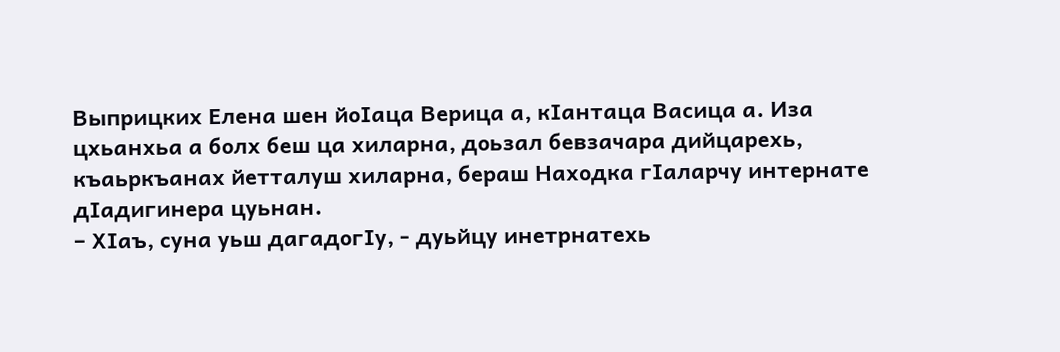Выприцких Елена шен йоӀаца Верица а, кӀантаца Васица а. Иза цхьанхьа а болх беш ца хиларна, доьзал бевзачара дийцарехь, къаьркъанах йетталуш хиларна, бераш Находка гӀаларчу интернате дӀадигинера цуьнан.
– ХIаъ, суна уьш дагадогIу, - дуьйцу инетрнатехь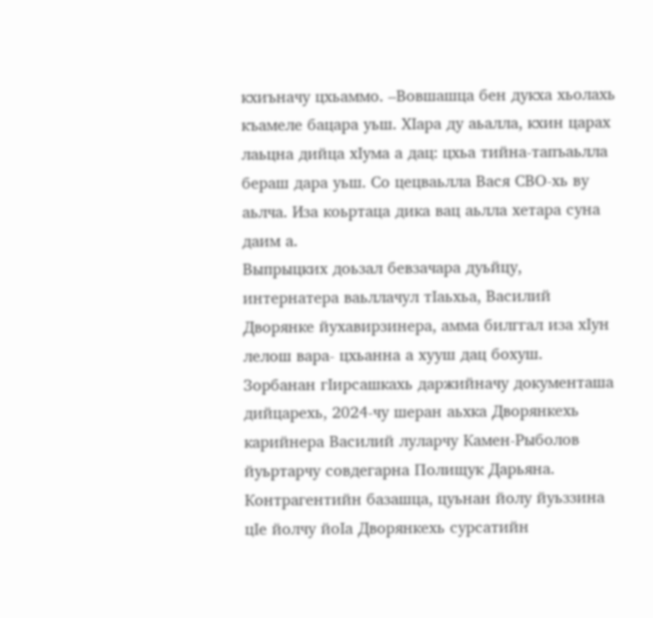кхиъначу цхьаммо. –Вовшашца бен дукха хьолахь къамеле бацара уьш. ХIара ду аьалла, кхин царах лаьцна дийца хIума а дац: цхьа тийна-тапъаьлла бераш дара уьш. Со цецваьлла Вася СВО-хь ву аьлча. Иза коьртаца дика вац аьлла хетара суна даим а.
Выпрыцких доьзал бевзачара дуьйцу, интернатера ваьллачул тIаьхьа, Василий Дворянке йухавирзинера, амма билггал иза хӀун лелош вара- цхьанна а хууш дац бохуш. Зорбанан гӀирсашкахь даржийначу документаша дийцарехь, 2024-чу шеран аьхка Дворянкехь карийнера Василий луларчу Камен-Рыболов йуьртарчу совдегарна Полищук Дарьяна. Контрагентийн базашца, цуьнан йолу йуьззина цӀе йолчу йоӀа Дворянкехь сурсатийн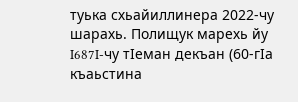туька схьайиллинера 2022-чу шарахь. Полищук марехь йу I687I-чу тӀеман декъан (60-гӀа къаьстина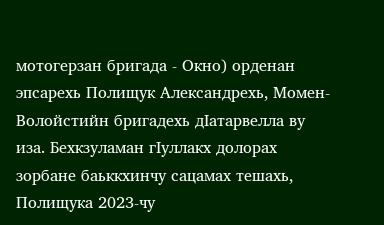мотогерзан бригада - Окно) орденан эпсарехь Полищук Александрехь, Момен-Волойстийн бригадехь дӀатарвелла ву иза. Бехкзуламан гIуллакх долорах зорбане баьккхинчу сацамах тешахь, Полищука 2023-чу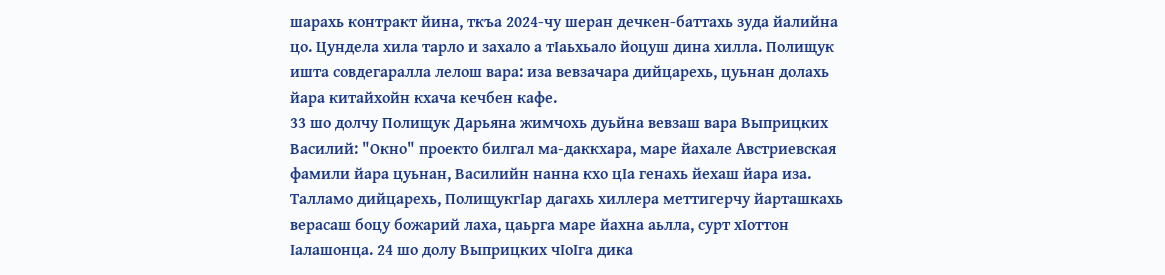шарахь контракт йина, ткъа 2024-чу шеран дечкен-баттахь зуда йалийна цо. Цундела хила тарло и захало а тIаьхьало йоцуш дина хилла. Полищук ишта совдегаралла лелош вара: иза вевзачара дийцарехь, цуьнан долахь йара китайхойн кхача кечбен кафе.
33 шо долчу Полищук Дарьяна жимчохь дуьйна вевзаш вара Выприцких Василий: "Окно" проекто билгал ма-даккхара, маре йахале Австриевская фамили йара цуьнан, Василийн нанна кхо цӀа генахь йехаш йара иза. Талламо дийцарехь, ПолищукгIар дагахь хиллера меттигерчу йарташкахь верасаш боцу божарий лаха, цаьрга маре йахна аьлла, сурт хIоттон Iалашонца. 24 шо долу Выприцких чIоIга дика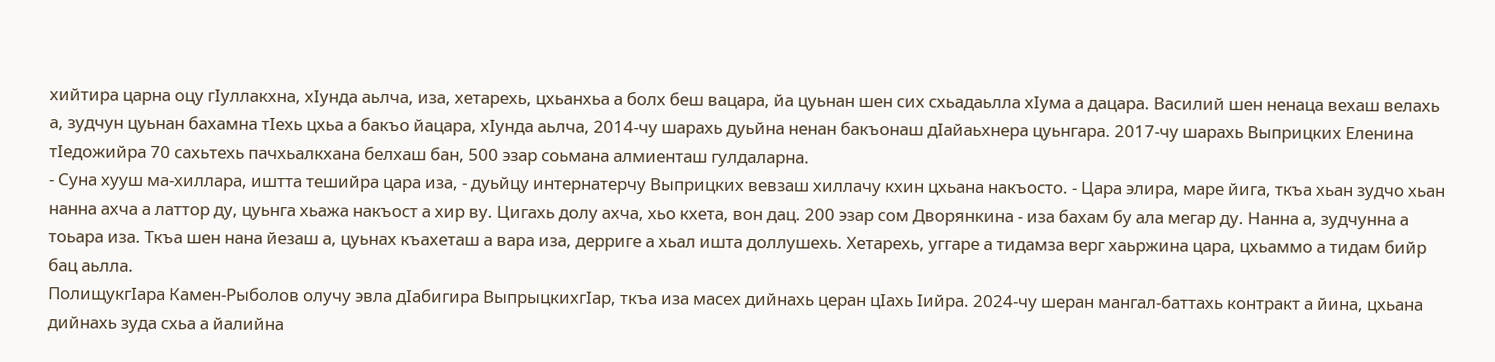хийтира царна оцу гIуллакхна, хӀунда аьлча, иза, хетарехь, цхьанхьа а болх беш вацара, йа цуьнан шен сих схьадаьлла хIума а дацара. Василий шен ненаца вехаш велахь а, зудчун цуьнан бахамна тӀехь цхьа а бакъо йацара, хӀунда аьлча, 2014-чу шарахь дуьйна ненан бакъонаш дӀайаьхнера цуьнгара. 2017-чу шарахь Выприцких Еленина тIедожийра 70 сахьтехь пачхьалкхана белхаш бан, 500 эзар соьмана алмиенташ гулдаларна.
- Суна хууш ма-хиллара, иштта тешийра цара иза, - дуьйцу интернатерчу Выприцких вевзаш хиллачу кхин цхьана накъосто. - Цара элира, маре йига, ткъа хьан зудчо хьан нанна ахча а латтор ду, цуьнга хьажа накъост а хир ву. Цигахь долу ахча, хьо кхета, вон дац. 200 эзар сом Дворянкина - иза бахам бу ала мегар ду. Нанна а, зудчунна а тоьара иза. Ткъа шен нана йезаш а, цуьнах къахеташ а вара иза, дерриге а хьал ишта доллушехь. Хетарехь, уггаре а тидамза верг хаьржина цара, цхьаммо а тидам бийр бац аьлла.
ПолищукгIара Камен-Рыболов олучу эвла дӀабигира ВыпрыцкихгIар, ткъа иза масех дийнахь церан цӀахь Ӏийра. 2024-чу шеран мангал-баттахь контракт а йина, цхьана дийнахь зуда схьа а йалийна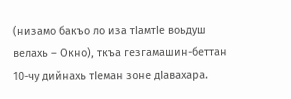(низамо бакъо ло иза тIамтIе воьдуш велахь – Окно), ткъа гезгамашин-беттан 10-чу дийнахь тӀеман зоне дӀавахара.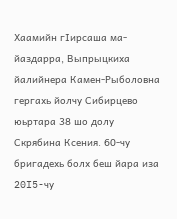Хаамийн гӀирсаша ма-йаздарра, Выпрыцкиха йалийнера Камен-Рыболовна гергахь йолчу Сибирцево юьртара 38 шо долу Скрябина Ксения. 60-чу бригадехь болх беш йара иза 20I5-чу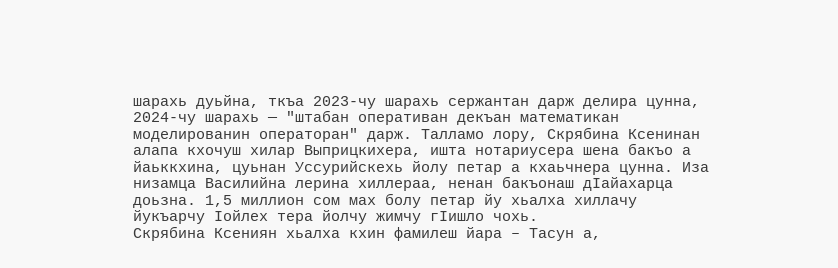шарахь дуьйна, ткъа 2023-чу шарахь сержантан дарж делира цунна, 2024-чу шарахь — "штабан оперативан декъан математикан моделированин операторан" дарж. Талламо лору, Скрябина Ксенинан алапа кхочуш хилар Выприцкихера, ишта нотариусера шена бакъо а йаьккхина, цуьнан Уссурийскехь йолу петар а кхаьчнера цунна. Иза низамца Василийна лерина хиллераа, ненан бакъонаш дӀайахарца доьзна. 1,5 миллион сом мах болу петар йу хьалха хиллачу йукъарчу Iойлех тера йолчу жимчу гӀишло чохь.
Скрябина Ксениян хьалха кхин фамилеш йара – Тасун а,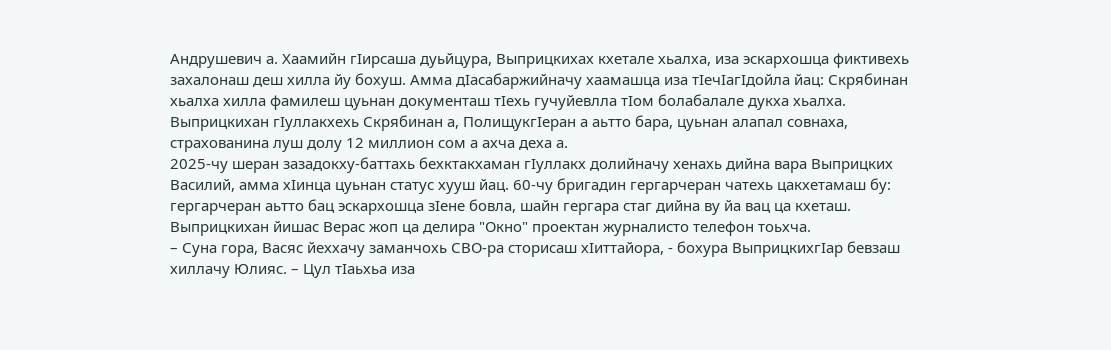Андрушевич а. Хаамийн гӀирсаша дуьйцура, Выприцкихах кхетале хьалха, иза эскархошца фиктивехь захалонаш деш хилла йу бохуш. Амма дӀасабаржийначу хаамашца иза тIечIагIдойла йац: Скрябинан хьалха хилла фамилеш цуьнан документаш тӀехь гучуйевлла тӀом болабалале дукха хьалха. Выприцкихан гӀуллакхехь Скрябинан а, ПолищукгIеран а аьтто бара, цуьнан алапал совнаха, страхованина луш долу 12 миллион сом а ахча деха а.
2025-чу шеран зазадокху-баттахь бехктакхаман гӀуллакх долийначу хенахь дийна вара Выприцких Василий, амма хӀинца цуьнан статус хууш йац. 60-чу бригадин гергарчеран чатехь цакхетамаш бу: гергарчеран аьтто бац эскархошца зӀене бовла, шайн гергара стаг дийна ву йа вац ца кхеташ. Выприцкихан йишас Верас жоп ца делира "Окно" проектан журналисто телефон тоьхча.
– Суна гора, Васяс йеххачу заманчохь СВО-ра сторисаш хIиттайора, - бохура ВыприцкихгIар бевзаш хиллачу Юлияс. – Цул тIаьхьа иза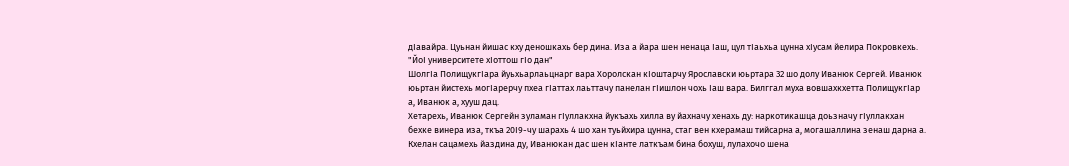дIавайра. Цуьнан йишас кху деношкахь бер дина. Иза а йара шен ненаца Iаш, цул тIаьхьа цунна хIусам йелира Покровкехь.
"ЙоI университете хIоттош гIо дан"
ШолгӀа ПолищукгIара йуьхьарлаьцнарг вара Хоролскан кӀоштарчу Ярославски юьртара 32 шо долу Иванюк Сергей. Иванюк юьртан йистехь могӀарерчу пхеа гӀаттах лаьттачу панелан гӀишлон чохь Ӏаш вара. Билггал муха вовшахкхетта ПолищукгIар а, Иванюк а, хууш дац.
Хетарехь, Иванюк Сергейн зуламан гIуллакхна йукъахь хилла ву йахначу хенахь ду: наркотикашца доьзначу гIуллакхан бехке винера иза, ткъа 20I9-чу шарахь 4 шо хан туьйхира цунна, стаг вен кхерамаш тийсарна а, могашаллина зенаш дарна а. Кхелан сацамехь йаздина ду, Иванюкан дас шен кӀанте латкъам бина бохуш, лулахочо шена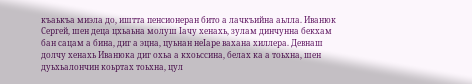къаькъа миэла до, иштта пенсионеран бито а лачкъийна аьлла. Иванюк Сергей, шен деца цхьаьна молуш Iачу хенахь, зулам динчунна бекхам бан сацам а бина, диг а эцна, цуьнан неIаре вахана хиллера. Девнаш долчу хенахь Иванюка диг охьа а кхоьссина, белах ка а тоьхна, шен дуьхьалончин коьртах тоьхна, цул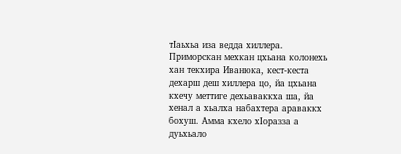тӀаьхьа иза ведда хиллера.
Приморскан мехкан цхьана колонехь хан текхира Иванюка, кест-кеста дехарш деш хиллера цо, йа цхьана кхечу меттиге дехьаваккха ша, йа хенал а хьалха набахтера араваккх бохуш. Амма кхело хӀоразза а дуьхьало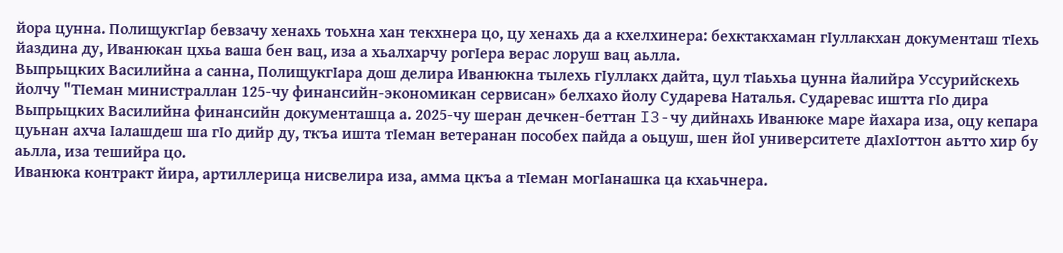йора цунна. ПолищукгIар бевзачу хенахь тоьхна хан текхнера цо, цу хенахь да а кхелхинера: бехктакхаман гӀуллакхан документаш тӀехь йаздина ду, Иванюкан цхьа ваша бен вац, иза а хьалхарчу рогӀера верас лоруш вац аьлла.
Выпрыцких Василийна а санна, ПолищукгIара дош делира Иванюкна тылехь гӀуллакх дайта, цул тӀаьхьа цунна йалийра Уссурийскехь йолчу "ТӀеман министраллан 125-чу финансийн-экономикан сервисан» белхахо йолу Сударева Наталья. Сударевас иштта гӀо дира Выпрыцких Василийна финансийн документашца а. 2025-чу шеран дечкен-беттан I3-чу дийнахь Иванюке маре йахара иза, оцу кепара цуьнан ахча Iалашдеш ша гӀо дийр ду, ткъа ишта тӀеман ветеранан пособех пайда а оьцуш, шен йоӀ университете дIахIоттон аьтто хир бу аьлла, иза тешийра цо.
Иванюка контракт йира, артиллерица нисвелира иза, амма цкъа а тIеман могӀанашка ца кхаьчнера.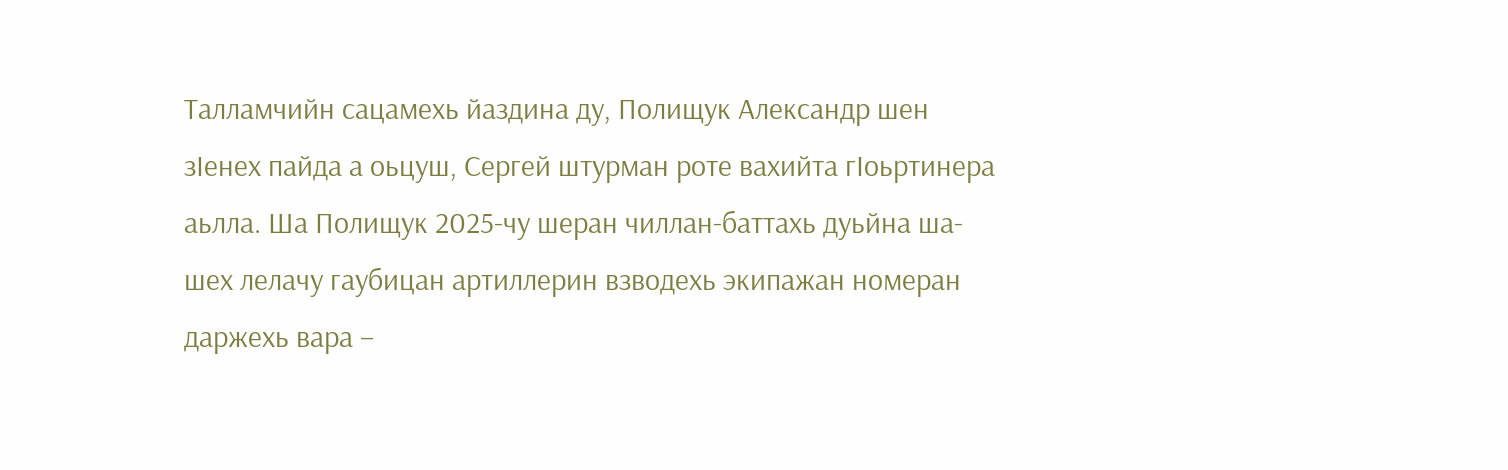Талламчийн сацамехь йаздина ду, Полищук Александр шен зӀенех пайда а оьцуш, Сергей штурман роте вахийта гӀоьртинера аьлла. Ша Полищук 2025-чу шеран чиллан-баттахь дуьйна ша-шех лелачу гаубицан артиллерин взводехь экипажан номеран даржехь вара –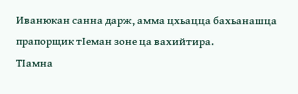Иванюкан санна дарж, амма цхьацца бахьанашца прапорщик тӀеман зоне ца вахийтира.
ТӀамна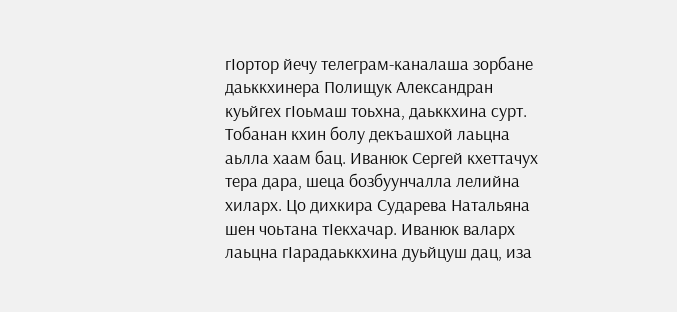гӀортор йечу телеграм-каналаша зорбане даьккхинера Полищук Александран куьйгех гIоьмаш тоьхна, даьккхина сурт. Тобанан кхин болу декъашхой лаьцна аьлла хаам бац. Иванюк Сергей кхеттачух тера дара, шеца бозбуунчалла лелийна хиларх. Цо дихкира Сударева Натальяна шен чоьтана тӀекхачар. Иванюк валарх лаьцна гIарадаьккхина дуьйцуш дац, иза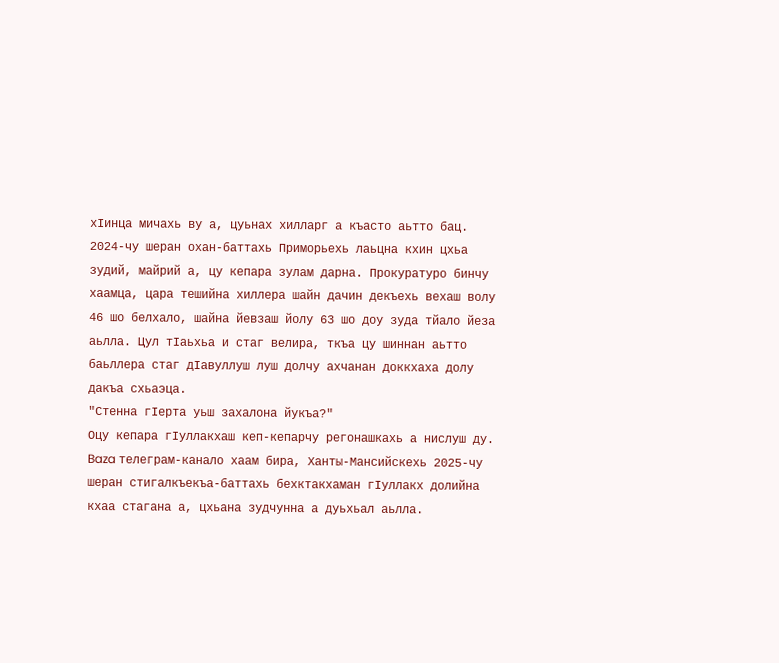хӀинца мичахь ву а, цуьнах хилларг а къасто аьтто бац.
2024-чу шеран охан-баттахь Приморьехь лаьцна кхин цхьа зудий, майрий а, цу кепара зулам дарна. Прокуратуро бинчу хаамца, цара тешийна хиллера шайн дачин декъехь вехаш волу 46 шо белхало, шайна йевзаш йолу 63 шо доу зуда тйало йеза аьлла. Цул тӀаьхьа и стаг велира, ткъа цу шиннан аьтто баьллера стаг дIавуллуш луш долчу ахчанан доккхаха долу дакъа схьаэца.
"Стенна гIерта уьш захалона йукъа?"
Оцу кепара гIуллакхаш кеп-кепарчу регонашкахь а нислуш ду.
Baza телеграм-канало хаам бира, Ханты-Мансийскехь 2025-чу шеран стигалкъекъа-баттахь бехктакхаман гӀуллакх долийна кхаа стагана а, цхьана зудчунна а дуьхьал аьлла.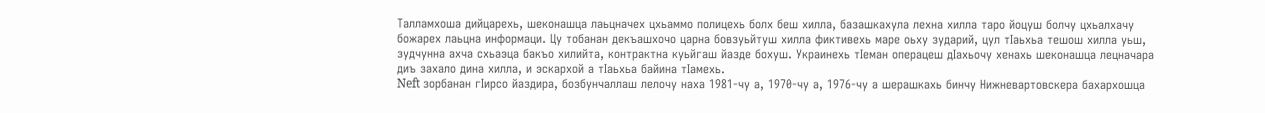Талламхоша дийцарехь, шеконашца лаьцначех цхьаммо полицехь болх беш хилла, базашкахула лехна хилла таро йоцуш болчу цхьалхачу божарех лаьцна информаци. Цу тобанан декъашхочо царна бовзуьйтуш хилла фиктивехь маре оьху зударий, цул тӀаьхьа тешош хилла уьш, зудчунна ахча схьаэца бакъо хилийта, контрактна куьйгаш йазде бохуш. Украинехь тӀеман операцеш дӀахьочу хенахь шеконашца лецначара диъ захало дина хилла, и эскархой а тIаьхьа байина тIамехь.
Neft зорбанан гӀирсо йаздира, бозбунчаллаш лелочу наха 1981-чу а, 1970-чу а, 1976-чу а шерашкахь бинчу Нижневартовскера бахархошца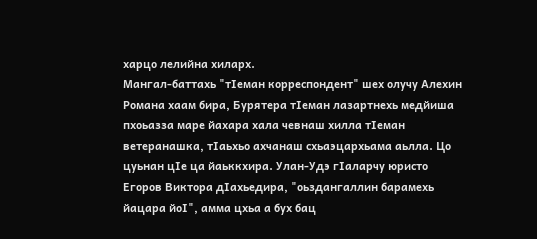харцо лелийна хиларх.
Мангал-баттахь "тӀеман корреспондент" шех олучу Алехин Романа хаам бира, Бурятера тӀеман лазартнехь медйиша пхоьазза маре йахара хала чевнаш хилла тӀеман ветеранашка, тӀаьхьо ахчанаш схьаэцархьама аьлла. Цо цуьнан цӀе ца йаьккхира. Улан-Удэ гӀаларчу юристо Егоров Виктора дӀахьедира, "оьздангаллин барамехь йацара йоӀ", амма цхьа а бух бац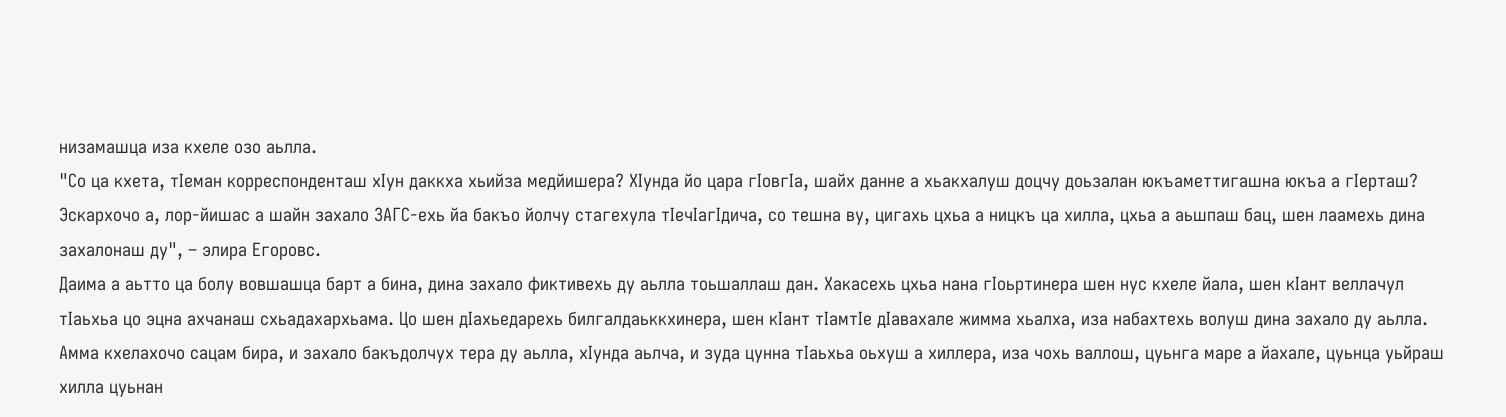низамашца иза кхеле озо аьлла.
"Со ца кхета, тӀеман корреспонденташ хӀун даккха хьийза медйишера? ХӀунда йо цара гӀовгӀа, шайх данне а хьакхалуш доцчу доьзалан юкъаметтигашна юкъа а гӀерташ? Эскархочо а, лор-йишас а шайн захало ЗАГС-ехь йа бакъо йолчу стагехула тIечIагIдича, со тешна ву, цигахь цхьа а ницкъ ца хилла, цхьа а аьшпаш бац, шен лаамехь дина захалонаш ду", – элира Егоровс.
Даима а аьтто ца болу вовшашца барт а бина, дина захало фиктивехь ду аьлла тоьшаллаш дан. Хакасехь цхьа нана гӀоьртинера шен нус кхеле йала, шен кӀант веллачул тIаьхьа цо эцна ахчанаш схьадахархьама. Цо шен дӀахьедарехь билгалдаьккхинера, шен кӀант тIамтIе дӀавахале жимма хьалха, иза набахтехь волуш дина захало ду аьлла. Амма кхелахочо сацам бира, и захало бакъдолчух тера ду аьлла, хӀунда аьлча, и зуда цунна тIаьхьа оьхуш а хиллера, иза чохь валлош, цуьнга маре а йахале, цуьнца уьйраш хилла цуьнан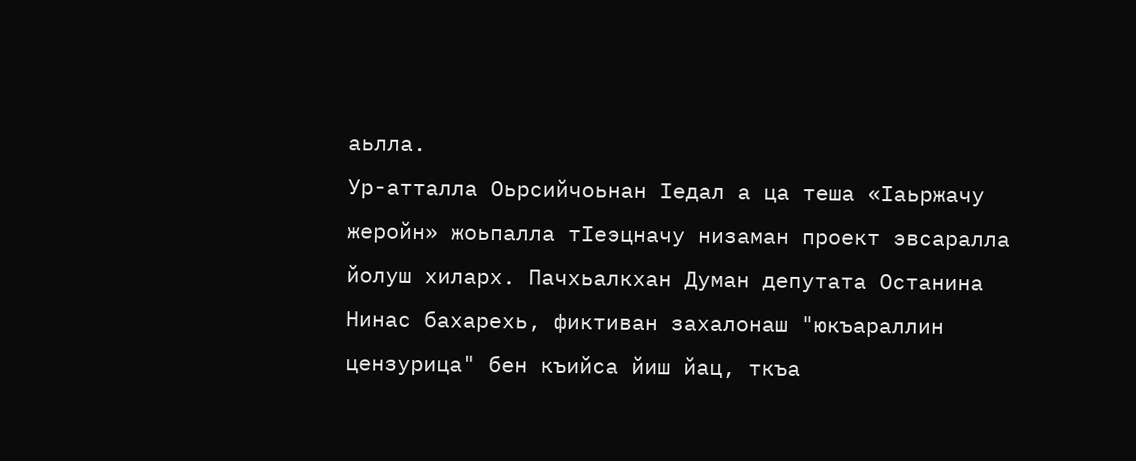аьлла.
Ур-атталла Оьрсийчоьнан Ӏедал а ца теша «Ӏаьржачу жеройн» жоьпалла тӀеэцначу низаман проект эвсаралла йолуш хиларх. Пачхьалкхан Думан депутата Останина Нинас бахарехь, фиктиван захалонаш "юкъараллин цензурица" бен къийса йиш йац, ткъа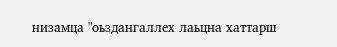низамца "оьздангаллех лаьцна хаттарш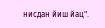нисдан йиш йац".